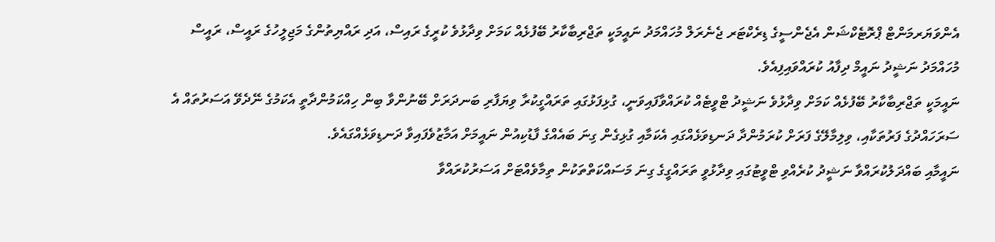އެންވަޔަރމަންޓް ޕްރޮޓެކްޝަން އެޖެންސީގެ ޑިރެކްޓަރ ޖެނެރަލް މުހައްމަދު ނައީމަކީ ތަޖްރިބާކާރު ބޭފުޅެއް ކަމަށް ވިދާޅުވެ ކުރީގެ ރައިސް، އަދި ރައްޔިތުންގެ މަޖިލީހުގެ ރައީސް، ރައީސް މުހައްމަދު ނަޝީދު ނައީމް ދިފާއު ކުރައްވައިފިއެވެ.
ނައީމަކީ ތަޖްރިބާކާރު ބޭފުޅެއް ކަމަށް ވިދާޅުވެ ނަޝީދު ޓްވީޓެއް ކުރައްވާފައިވަނީ، ގުޅިފަޅުގައި ތަރައްގީކުރާ ވިޔަފާރި ބަނދަރަށް ބޭނުންވާ ބިން ހިއްކަމުންދާތީ އެކަމުގެ ނޭދެވޭ އަސަރުތައް އެ ސަރަހައްދުގެ ފަރުތަކާއި، ވިލިމާލޭގެ ފަރަށް ކުރަމުންދާ ދަނޑިވަޅެއްގައި އެކަމާއި ގުޅިގެން ގިނަ ބައެއްގެ ފާޑުކިއުން ނައީމަށް އަމާޒުވެފައިވާ ދަނޑިވަޅެއްގައެވެ.
ނައީމާއި ބައްދަލުކުރައްވާ ނަޝީދު ކުރެއްވި ޓްވީޓުގައި ވިދާޅުވީ ތަރައްގީގެ ގިނަ މަސައްކަތްތަކުން ތިމާވެއްޓަށް އަސަރުކުރައްވާ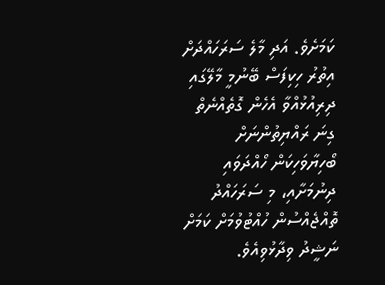ކަމަށެވެ. އަދި މާލެ ސަރަހައްދަށް އިތުރު ހިކިފަސް ބޭނުމީ މާލޭގައި ދިރިއުޅުއްވާ އެހެން ގޮތެއްނެތް ގިނަ ރައްޔިތުންނަށް ބޯހިޔާވަހިކަން ހޯއްދަވައި ދިނުމަށާއި، މި ސަރަހައްދު ތޮއްޖެއްސުން ހުއްޓުވުމަށް ކަމަށް ނަޝީދު ވިދާޅުވިއެވެ.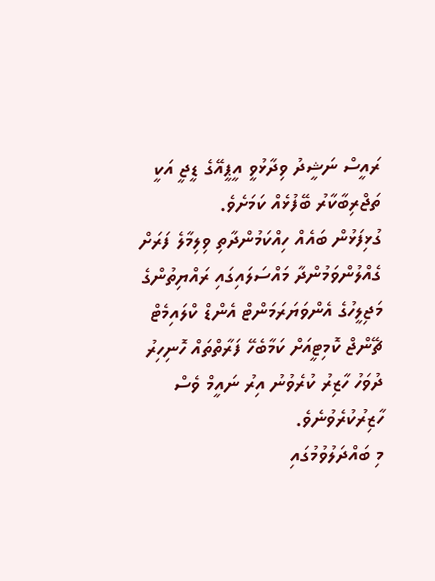ރައީސް ނަޝީދު ވިދާޅުވީ އީޕީއޭގެ ޑީޖީ އަކީ ތަޖްރިބާކާރު ބޭފުޅެއް ކަމަށެވެ.
ގުޅިފަޅުން ބައެއް ހިއްކަމުންދާތި ވިލިމާލެ ފަރަށް ގެއްލުންވަމުންދާ މައްސަލައިގައި ރައްޔިތުންގެ މަޖިލީހުގެ އެންވަޔަރަމަންޓް އެންޑް ކްލައިމެޓް ޗޭންޖް ކޮމިޓީއަށް ކަމާބެހޭ ފަރާތްތައް ހޮނިހިރު ދުވަހު ހާޒިރު ކުރެވުނު އިރު ނައީމް ވެސް ހާޒިރުކުރެވުނެވެ.
މި ބައްދަލުވުމުގައި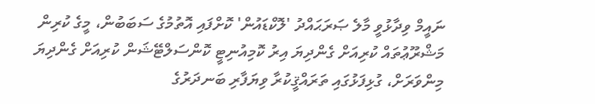ނައީމް ވިދާޅުވީ މާލެ ޞަރަޙައްދު 'ލޮކްޑައުން' ކޮށްފައި އޮތުމުގެ ސަބަބުން، މީގެ ކުރިން މަޝްރޫޢުތައް ކުރިއަށް ގެންދިޔަ އިރު ކޮމިއުނިޓީ ކޮންސަލްޓޭޝަން ކުރިއަށް ގެންދިޔަ މިންވަރަށް، ގުޅިފަޅުގައި ތަރައްޤީކުރާ ވިޔަފާރި ބަނދަރުގެ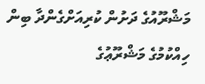މަޝްރޫއުގެ ދަށުން ކުރިއަށްގެންދާ ބިން ހިއްކުމުގެ މަޝްރޫޢުގެ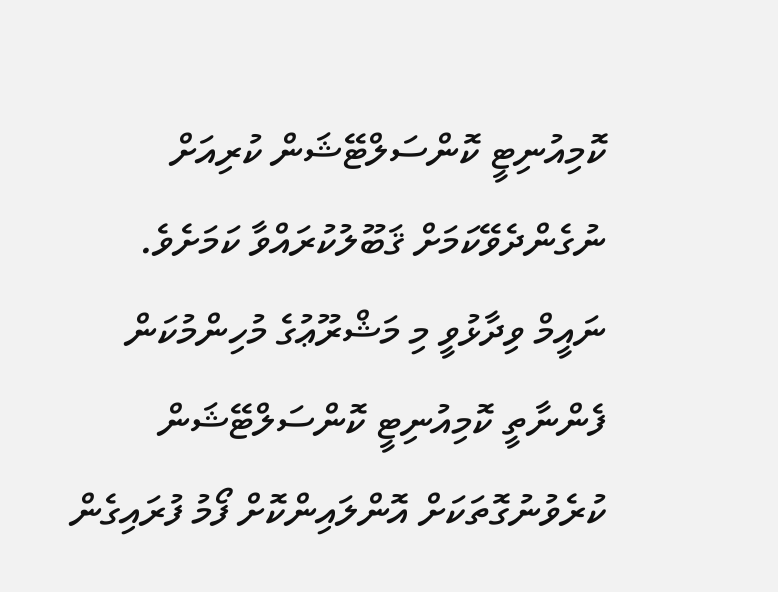ކޮމިއުނިޓީ ކޮންސަލްޓޭޝަން ކުރިއަށް ނުގެންދެވޭކަމަށް ޤަބޫލުކުރައްވާ ކަމަށެވެ.
ނައީމް ވިދާޅުވީ މި މަޝްރޫޢުގެ މުހިންމުކަން ފެންނާތީ ކޮމިއުނިޓީ ކޮންސަލްޓޭޝަން ކުރެވުނުގޮތަކަށް އޮންލައިންކޮށް ފޯމު ފުރައިގެން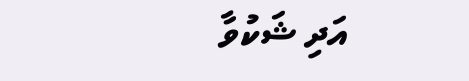އަދި ޝަކުވާ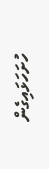ހުށަހަޅައިގެން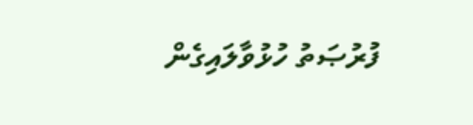ފުރުޞަތު ހުޅުވާލައިގެން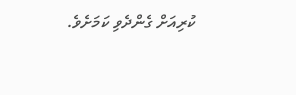ކުރިއަށް ގެންދެވި ކަމަށެވެ.